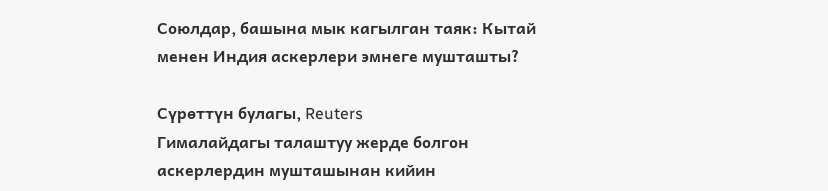Союлдар, башына мык кагылган таяк: Кытай менен Индия аскерлери эмнеге мушташты?

Сүрөттүн булагы, Reuters
Гималайдагы талаштуу жерде болгон аскерлердин мушташынан кийин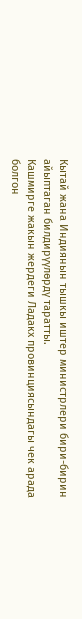Кытай жана Индиянын тышкы иштер министрлери бири-бирин айыптаган билдирүүлөрдү таратты.
Кашмирге жакын жердеги Ладакх провинциясындагы чек арада болгон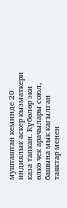мушташтан кеминде 20 индиялык аскер кызматкери каза тапкан. Күбөлөр эки өлкө чек арачылары союл, башына мык кагылган таяктар менен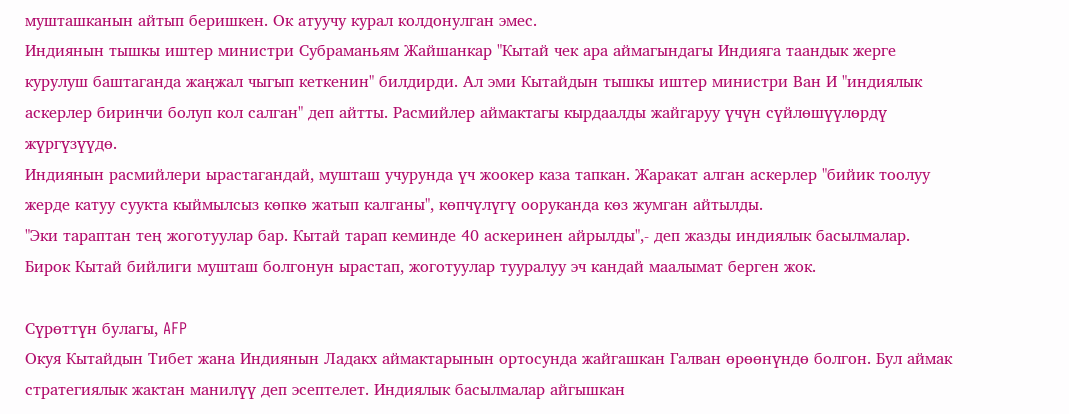мушташканын айтып беришкен. Ок атуучу курал колдонулган эмес.
Индиянын тышкы иштер министри Субраманьям Жайшанкар "Кытай чек ара аймагындагы Индияга таандык жерге курулуш баштаганда жаңжал чыгып кеткенин" билдирди. Ал эми Кытайдын тышкы иштер министри Ван И "индиялык аскерлер биринчи болуп кол салган" деп айтты. Расмийлер аймактагы кырдаалды жайгаруу үчүн сүйлөшүүлөрдү жүргүзүүдө.
Индиянын расмийлери ырастагандай, мушташ учурунда үч жоокер каза тапкан. Жаракат алган аскерлер "бийик тоолуу жерде катуу суукта кыймылсыз көпкө жатып калганы", көпчүлүгү ооруканда көз жумган айтылды.
"Эки тараптан тең жоготуулар бар. Кытай тарап кеминде 40 аскеринен айрылды",- деп жазды индиялык басылмалар. Бирок Кытай бийлиги мушташ болгонун ырастап, жоготуулар тууралуу эч кандай маалымат берген жок.

Сүрөттүн булагы, AFP
Окуя Кытайдын Тибет жана Индиянын Ладакх аймактарынын ортосунда жайгашкан Галван өрөөнүндө болгон. Бул аймак стратегиялык жактан манилүү деп эсептелет. Индиялык басылмалар айгышкан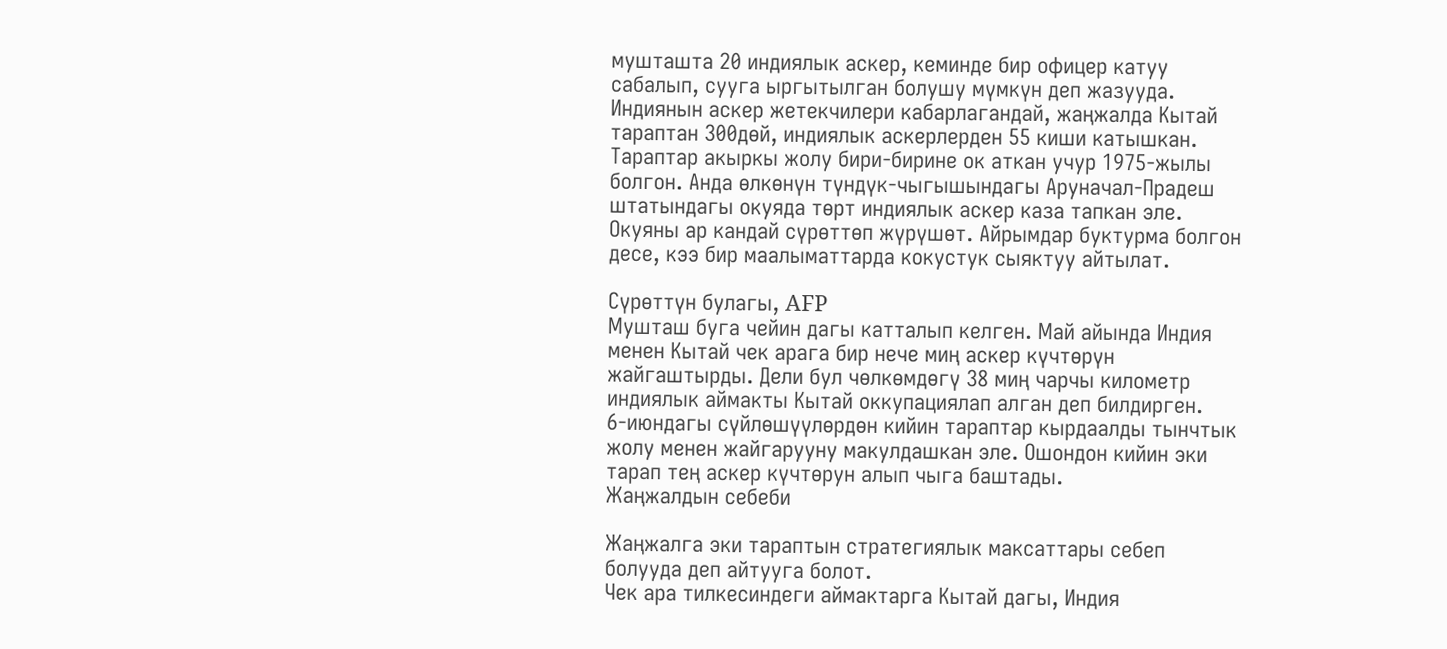мушташта 20 индиялык аскер, кеминде бир офицер катуу сабалып, сууга ыргытылган болушу мүмкүн деп жазууда.
Индиянын аскер жетекчилери кабарлагандай, жаңжалда Кытай тараптан 300дөй, индиялык аскерлерден 55 киши катышкан.
Тараптар акыркы жолу бири-бирине ок аткан учур 1975-жылы болгон. Анда өлкөнүн түндүк-чыгышындагы Аруначал-Прадеш штатындагы окуяда төрт индиялык аскер каза тапкан эле. Окуяны ар кандай сүрөттөп жүрүшөт. Айрымдар буктурма болгон десе, кээ бир маалыматтарда кокустук сыяктуу айтылат.

Сүрөттүн булагы, AFP
Мушташ буга чейин дагы катталып келген. Май айында Индия менен Кытай чек арага бир нече миң аскер күчтөрүн жайгаштырды. Дели бул чөлкөмдөгү 38 миң чарчы километр индиялык аймакты Кытай оккупациялап алган деп билдирген.
6-июндагы сүйлөшүүлөрдөн кийин тараптар кырдаалды тынчтык жолу менен жайгарууну макулдашкан эле. Ошондон кийин эки тарап тең аскер күчтөрун алып чыга баштады.
Жаңжалдын себеби

Жаңжалга эки тараптын стратегиялык максаттары себеп болууда деп айтууга болот.
Чек ара тилкесиндеги аймактарга Кытай дагы, Индия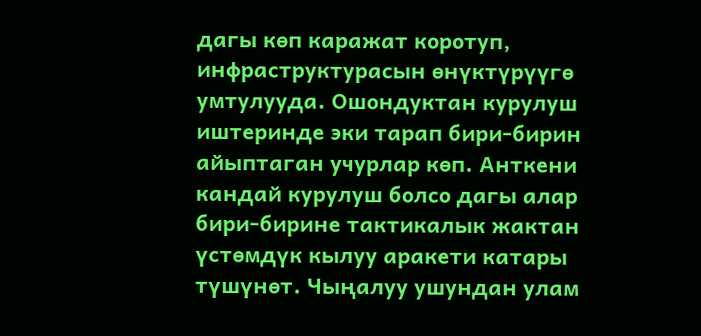дагы көп каражат коротуп, инфраструктурасын өнүктүрүүгө умтулууда. Ошондуктан курулуш иштеринде эки тарап бири-бирин айыптаган учурлар көп. Анткени кандай курулуш болсо дагы алар бири-бирине тактикалык жактан үстөмдүк кылуу аракети катары түшүнөт. Чыңалуу ушундан улам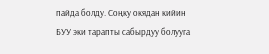пайда болду. Соңку окядан кийин БУУ эки тарапты сабырдуу болууга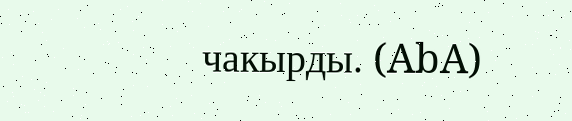чакырды. (AbA)